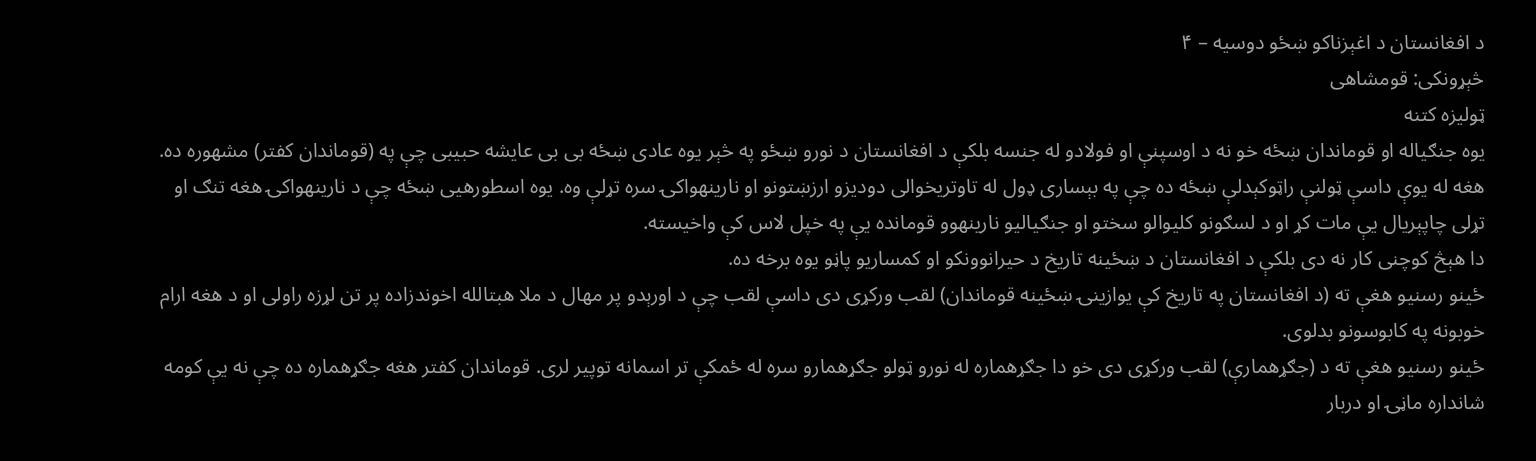د افغانستان د اغېزناکو ښځو دوسیه – ۴
څېړونکی: قومشاهی
ټولیزه کتنه
یوه جنګیاله او قوماندان ښځه خو نه د اوسپنې او فولادو له جنسه بلکې د افغانستان د نورو ښځو په څېر یوه عادی ښځه بی بی عایشه حبیبی چې په (قوماندان کفتر) مشهوره ده.
هغه له یوې داسې ټولنې راټوکېدلې ښځه ده چې په بېساری ډول له تاوتریخوالی دودیزو ارزښتونو او نارینهواکۍ سره تړلې وه. یوه اسطورهیی ښځه چې د نارینهواکۍ هغه تنګ او تړلی چاپېریال یې مات کړ او د لسګونو کلیوالو سختو او جنګیالیو نارینهوو قومانده یې په خپل لاس کې واخیسته.
دا هېڅ کوچنی کار نه دی بلکې د افغانستان د ښځینه تاریخ د حیرانوونکو او کمساریو پاڼو یوه برخه ده.
ځینو رسنیو هغې ته (د افغانستان په تاریخ کې یوازینۍ ښځینه قوماندان) لقب ورکړی دی داسې لقب چې د اورېدو پر مهال د ملا هبتالله اخوندزاده پر تن لړزه راولی او د هغه ارام خوبونه په کابوسونو بدلوی.
ځینو رسنیو هغې ته د (جګړهمارې) لقب ورکړی دی خو دا جګړهماره له نورو ټولو جګړهمارو سره له ځمکې تر اسمانه توپیر لری. قوماندان کفتر هغه جګړهماره ده چې نه یې کومه شانداره ماڼۍ او دربار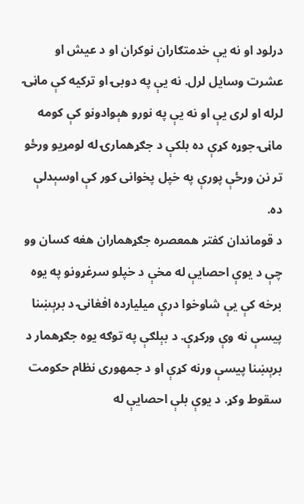درلود او نه یې خدمتګاران نوکران او د عیش او عشرت وسایل لرل. نه یې په دوبۍ او ترکیه کې ماڼۍ لرله او لری یې او نه یې په نورو هېوادونو کې کومه ماڼۍ جوړه کړې ده بلکې د جګړهمارۍ له لومړیو ورځو تر نن ورځې پورې په خپل پخوانی کور کې اوسېدلې ده.
د قوماندان کفتر همعصره جګړهماران هغه کسان وو چې د یوې احصایې له مخې د خپلو سرغړونو په یوه برخه کې یې شاوخوا درې میلیارده افغانۍ د برېښنا پیسې نه وې ورکړې. د بېلګې په توګه یوه جګړهمار د برېښنا پیسې ورنه کړې او د جمهوری نظام حکومت سقوط وکړ. د یوې بلې احصایې له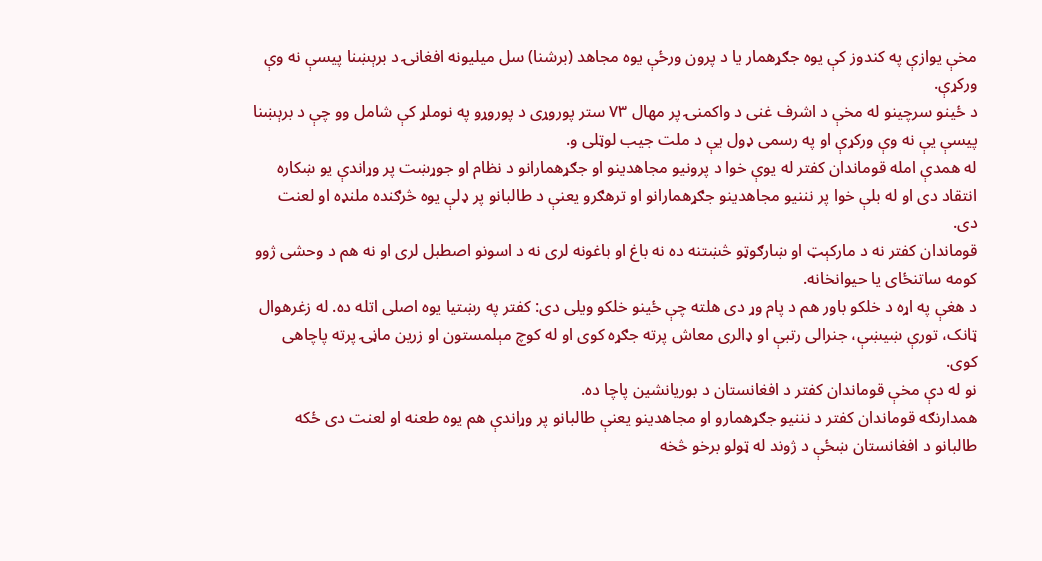مخې یوازې په کندوز کې یوه جګړهمار یا د پرون ورځې یوه مجاهد (برشنا) سل میلیونه افغانۍ د برېښنا پیسې نه وې ورکړې.
د ځینو سرچینو له مخې د اشرف غنی د واکمنۍ پر مهال ۷۳ ستر پوروړی د پوروړو په نوملړ کې شامل وو چې د برېښنا پیسې یې نه وې ورکړې او په رسمی ډول یې د ملت جیب لوټلی و.
له همدې امله قوماندان کفتر له یوې خوا د پرونیو مجاهدینو او جګړهمارانو د نظام او جوړښت پر وړاندې یو ښکاره انتقاد دی او له بلې خوا پر نننیو مجاهدینو جګړهمارانو او ترهګرو یعنې د طالبانو پر ډلې یوه څرګنده ملنډه او لعنت دی.
قوماندان کفتر نه د مارکېټ او ښارګوټو څښتنه ده نه باغ او باغونه لری نه د اسونو اصطبل لری او نه هم د وحشی ژوو کومه ساتنځای یا حیوانخانه.
د هغې په اړه د خلکو باور هم د پام وړ دی هلته چې ځینو خلکو ویلی دی: کفتر په رښتیا یوه اصلی اتله ده. له زغرهوال ټانک، تورې ښیښې، جنرالی رتبې او ډالری معاش پرته جګړه کوی او له کوچ مېلمستون او زرین ماڼۍ پرته پاچاهی کوی.
نو له دې مخې قوماندان کفتر د افغانستان د بوریانشین پاچا ده.
همدارنګه قوماندان کفتر د نننیو جګړهمارو او مجاهدینو یعنې طالبانو پر وړاندې هم یوه طعنه او لعنت دی ځکه طالبانو د افغانستان ښځې د ژوند له ټولو برخو څخه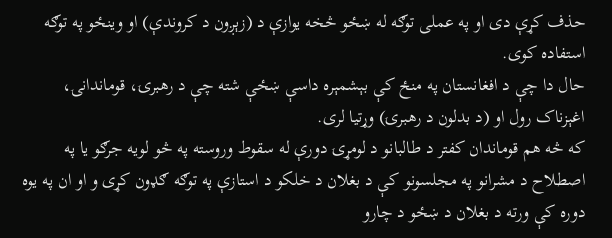حذف کړې دی او په عملی توګه له ښځو څخه یوازې د (زېږون د کروندې) او وینځو په توګه استفاده کوی.
حال دا چې د افغانستان په منځ کې بېشمېره داسې ښځې شته چې د رهبرۍ، قوماندانۍ، اغېزناک رول او (د بدلون د رهبرۍ) وړتیا لری.
که څه هم قوماندان کفتر د طالبانو د لومړۍ دورې له سقوط وروسته په څو لویه جرګو یا په اصطلاح د مشرانو په مجلسونو کې د بغلان د خلکو د استازې په توګه ګډون کړی و او ان په یوه دوره کې ورته د بغلان د ښځو د چارو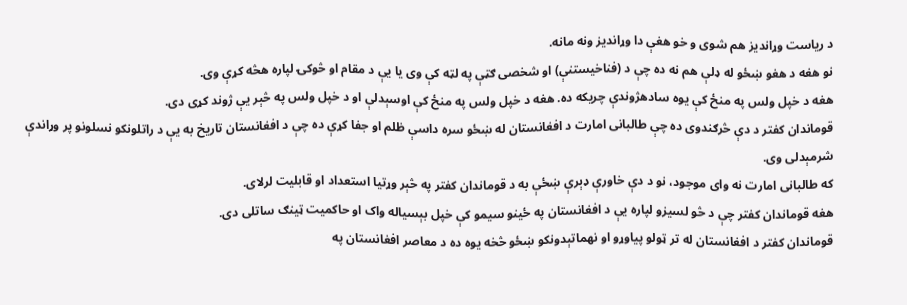د ریاست وړاندیز هم شوی و خو هغې دا وړاندیز ونه مانه.
نو هغه د هغو ښځو له ډلې هم نه ده چې د (فناخیستنې) او شخصی ګټې په لټه کې وی یا یې د مقام او څوکۍ لپاره هڅه کړې وی.
هغه د خپل ولس په منځ کې یوه سادهژوندې چریکه ده. هغه د خپل ولس په منځ کې اوسېدلې او د خپل ولس په څېر یې ژوند کړی دی.
قوماندان کفتر د دې څرګندوی ده چې طالبانی امارت د افغانستان له ښځو سره داسې ظلم او جفا کړې ده چې د افغانستان تاریخ به یې د راتلونکو نسلونو پر وړاندې شرمېدلی وی.
که طالبانی امارت نه وای موجود، نو د دې خاورې ډېرې ښځې به د قوماندان کفتر په څېر وړتیا استعداد او قابلیت لرلای.
هغه قوماندان کفتر چې د څو لسیزو لپاره یې د افغانستان په ځینو سیمو کې خپل بېسیاله واک او حاکمیت ټینګ ساتلی دی.
قوماندان کفتر د افغانستان له تر ټولو پیاوړو او نهماتېدونکو ښځو څخه یوه ده د معاصر افغانستان په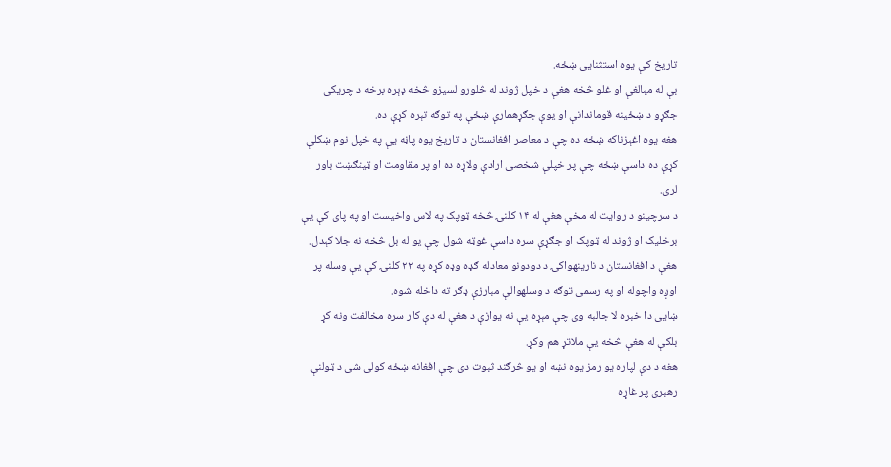تاریخ کې یوه استثنایی ښځه.
بې له مبالغې او غلو څخه هغې د خپل ژوند له څلورو لسیزو څخه ډېره برخه د چریکی جګړو د ښځینه قوماندانې او یوې جګړهمارې ښځې په توګه تېره کړې ده.
هغه یوه اغېزناکه ښځه ده چې د معاصر افغانستان د تاریخ یوه پاڼه یې په خپل نوم ښکلې کړې ده داسې ښځه چې پر خپلې شخصی ارادې ولاړه ده او پر مقاومت او ټینګښت باور لری.
د سرچینو د روایت له مخې هغې له ۱۴ کلنۍ څخه ټوپک په لاس واخیست او په پای کې یې برخلیک او ژوند له ټوپک او جګړې سره داسې غوټه شول چې یو له بل څخه نه جلا کېدل.
هغې د افغانستان د نارینهواکۍ د دودونو معادله ګډه وډه کړه په ۲۲ کلنۍ کې یې وسله پر اوږه واچوله او په رسمی توګه د وسلهوالې مبارزې ډګر ته داخله شوه.
ښایی دا خبره لا جالبه وی چې مېړه یې نه یوازې د هغې له دې کار سره مخالفت ونه کړ بلکې له هغې څخه یې ملاتړ هم وکړ.
هغه د دې لپاره یو رمز یوه نښه او یو څرګند ثبوت دی چې افغانه ښځه کولی شی د ټولنې رهبری پر غاړه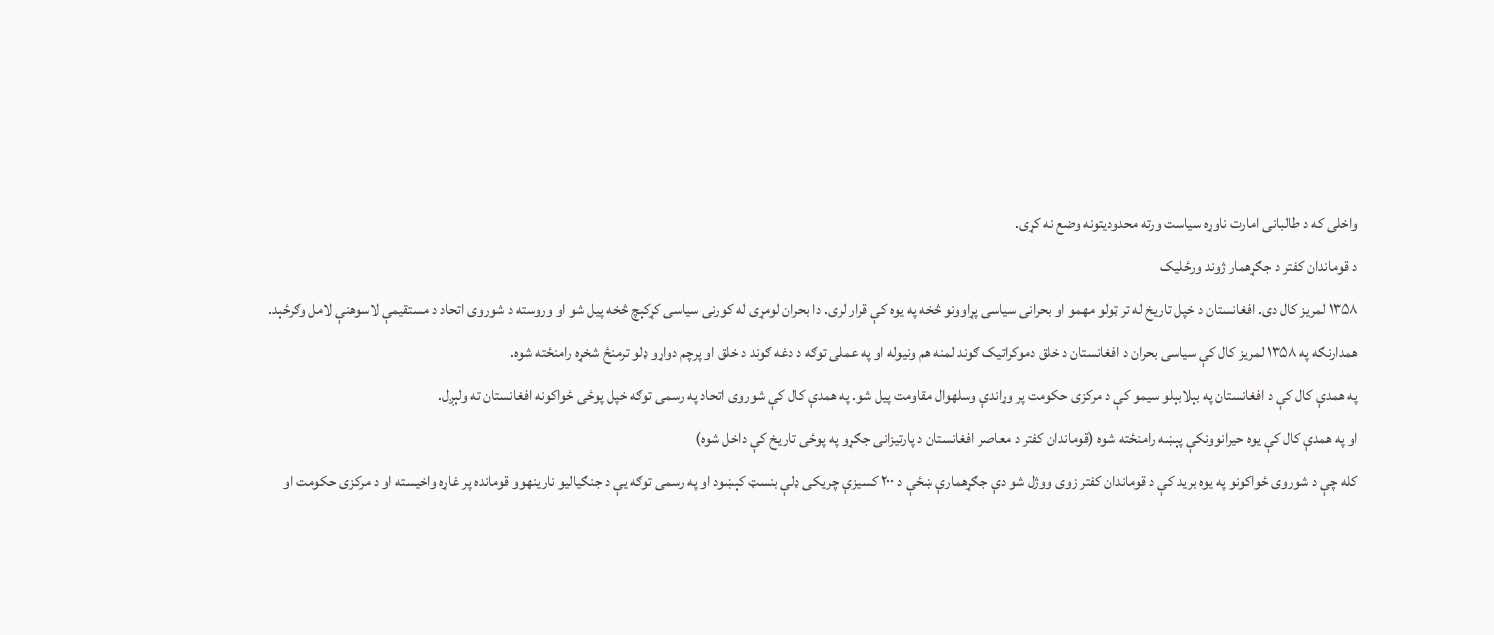واخلی که د طالبانی امارت ناوړه سیاست ورته محدودیتونه وضع نه کړی.
د قوماندان کفتر د جګړهمار ژوند ورځلیک
۱۳۵۸ لمریز کال دی. افغانستان د خپل تاریخ له تر ټولو مهمو او بحرانی سیاسی پړاوونو څخه په یوه کې قرار لری. دا بحران لومړی له کورنی سیاسی کړکېچ څخه پیل شو او وروسته د شوروی اتحاد د مستقیمې لاسوهنې لامل وګرځېد.
همدارنګه په ۱۳۵۸ لمریز کال کې سیاسی بحران د افغانستان د خلق دموکراتیک ګوند لمنه هم ونیوله او په عملی توګه د دغه ګوند د خلق او پرچم دواړو ډلو ترمنځ شخړه رامنځته شوه.
په همدې کال کې د افغانستان په بېلابېلو سیمو کې د مرکزی حکومت پر وړاندې وسلهوال مقاومت پیل شو. په همدې کال کې شوروی اتحاد په رسمی توګه خپل پوځی ځواکونه افغانستان ته ولېږل.
او په همدې کال کې یوه حیرانوونکې پېښه رامنځته شوه (قوماندان کفتر د معاصر افغانستان د پارتیزانی جګړو په پوځی تاریخ کې داخل شوه)
کله چې د شوروی ځواکونو په یوه برید کې د قوماندان کفتر زوی ووژل شو دې جګړهمارې ښځې د ۲۰۰ کسیزې چریکی ډلې بنسټ کېښود او په رسمی توګه یې د جنګیالیو نارینهوو قومانده پر غاړه واخیسته او د مرکزی حکومت او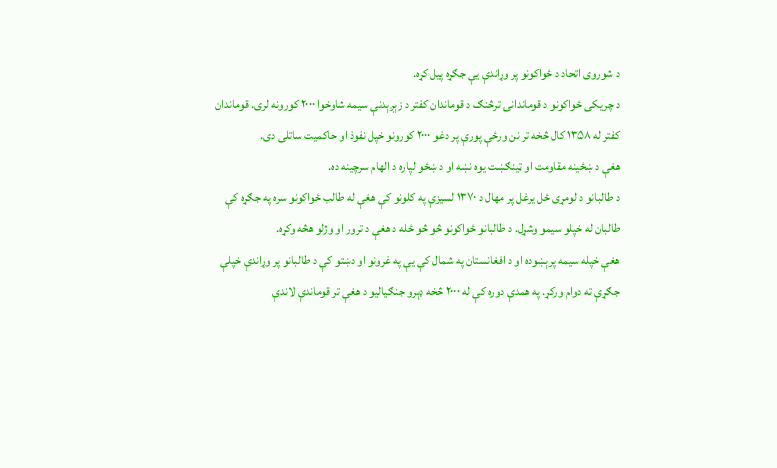د شوروی اتحاد د ځواکونو پر وړاندې یې جګړه پیل کړه.
د چریکی ځواکونو د قوماندانۍ ترڅنګ د قوماندان کفتر د زېږېدنې سیمه شاوخوا ۲۰۰۰ کورونه لری. قوماندان کفتر له ۱۳۵۸ کال څخه تر نن ورځې پورې پر دغو ۲۰۰۰ کورونو خپل نفوذ او حاکمیت ساتلی دی.
هغې د ښځینه مقاومت او ټینګښت یوه نښه او د ښځو لپاره د الهام سرچینه ده.
د طالبانو د لومړی ځل یرغل پر مهال د ۱۳۷۰ لسیزې په کلونو کې هغې له طالب ځواکونو سره په جګړه کې طالبان له خپلو سیمو وشړل. د طالبانو ځواکونو څو څو ځله د هغې د ترور او وژلو هڅه وکړه.
هغې خپله سیمه پرېښوده او د افغانستان په شمال کې یې په غرونو او دښتو کې د طالبانو پر وړاندې خپلې جګړې ته دوام ورکړ. په همدې دوره کې له ۲۰۰۰ څخه ډېرو جنګیالیو د هغې تر قوماندې لاندې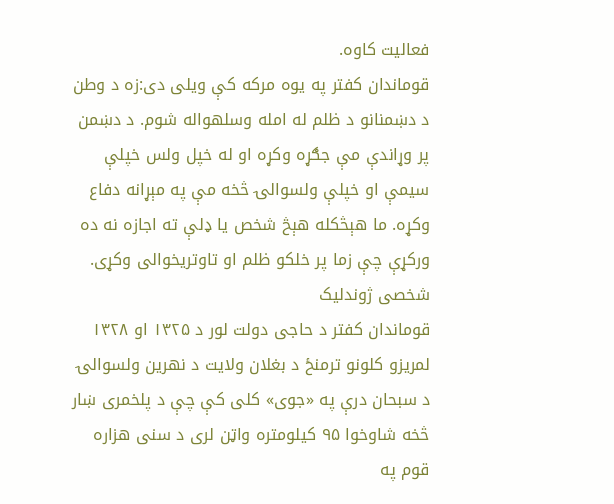فعالیت کاوه.
قوماندان کفتر په یوه مرکه کې ویلی دی:زه د وطن د دښمنانو د ظلم له امله وسلهواله شوم. د دښمن پر وړاندې مې جګړه وکړه او له خپل ولس خپلې سیمې او خپلې ولسوالۍ څخه مې په مېړانه دفاع وکړه. ما هېڅکله هېڅ شخص یا ډلې ته اجازه نه ده ورکړې چې زما پر خلکو ظلم او تاوتریخوالی وکړی.
شخصی ژوندلیک
قوماندان کفتر د حاجی دولت لور د ۱۳۲۵ او ۱۳۲۸ لمریزو کلونو ترمنځ د بغلان ولایت د نهرین ولسوالۍ د سبحان درې په «جوی» کلی کې چې د پلخمری ښار څخه شاوخوا ۹۵ کیلومتره واټن لری د سنی هزاره قوم په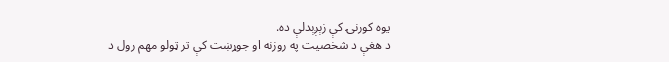یوه کورنۍ کې زېږېدلې ده.
د هغې د شخصیت په روزنه او جوړښت کې تر ټولو مهم رول د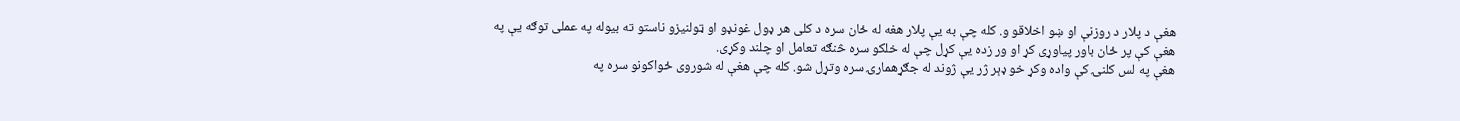هغې د پلار د روزنې او ښو اخلاقو و. کله چې به یې پلار هغه له ځان سره د کلی هر ډول غونډو او ټولنیزو ناستو ته بیوله په عملی توګه یې په هغې کې پر ځان باور پیاوړی کړ او ور زده یې کړل چې له خلکو سره څنګه تعامل او چلند وکړی.
هغې په لس کلنۍ کې واده وکړ خو ډېر ژر یې ژوند له جګړهمارۍ سره وتړل شو. کله چې هغې له شوروی ځواکونو سره په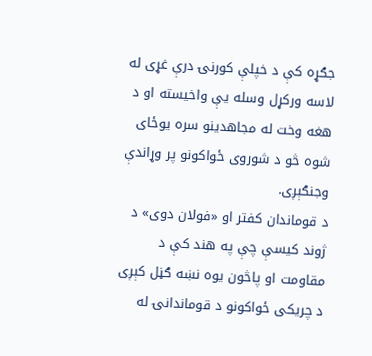جګړه کې د خپلې کورنۍ درې غړی له لاسه ورکړل وسله یې واخیسته او د هغه وخت له مجاهدینو سره یوځای شوه څو د شوروی ځواکونو پر وړاندې وجنګېږی.
د قوماندان کفتر او «فولان دوی» د ژوند کیسې چې په هند کې د مقاومت او پاڅون یوه نښه ګڼل کېږی د چریکی ځواکونو د قوماندانۍ له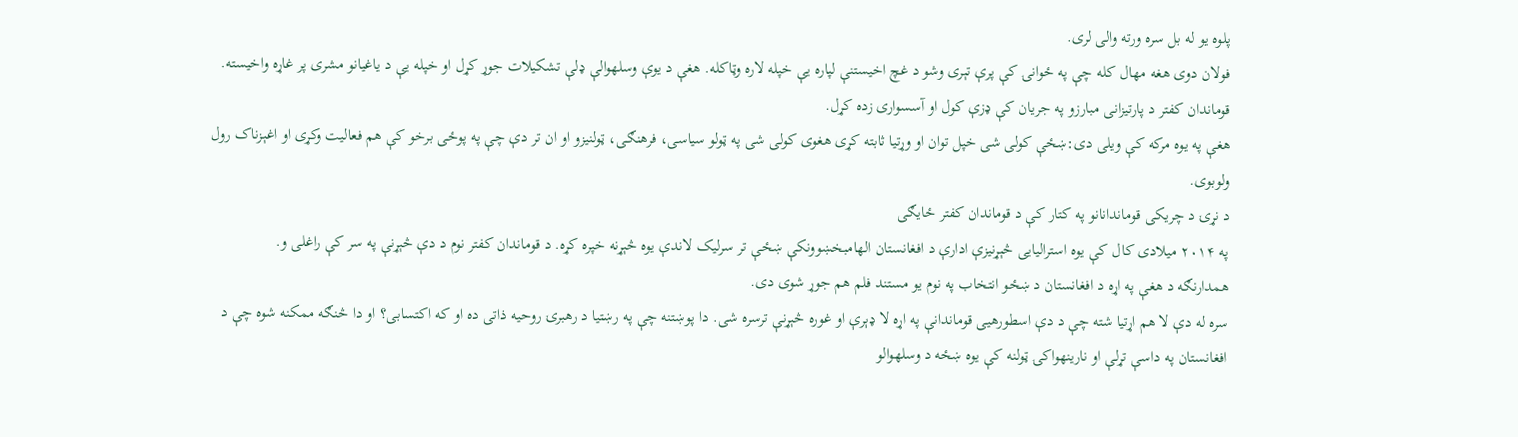پلوه یو له بل سره ورته والی لری.
فولان دوی هغه مهال کله چې په ځوانۍ کې پرې تېری وشو د غچ اخیستنې لپاره یې خپله لاره وټاکله. هغې د یوې وسلهوالې ډلې تشکیلات جوړ کړل او خپله یې د یاغیانو مشری پر غاړه واخیسته.
قوماندان کفتر د پارتیزانی مبارزو په جریان کې ډزې کول او آسسواری زده کړل.
هغې په یوه مرکه کې ویلی دی:ښځې کولی شی خپل توان او وړتیا ثابته کړی هغوی کولی شی په ټولو سیاسی، فرهنګی، ټولنیزو او ان تر دې چې په پوځی برخو کې هم فعالیت وکړی او اغېزناک رول ولوبوی.
د نړۍ د چریکی قوماندانانو په کتار کې د قوماندان کفتر ځایګی
په ۲۰۱۴ میلادی کال کې یوه استرالیایی څېړنیزې ادارې د افغانستان الهامبخښوونکې ښځې تر سرلیک لاندې یوه څېړنه خپره کړه. د قوماندان کفتر نوم د دې څېړنې په سر کې راغلی و.
همدارنګه د هغې په اړه د افغانستان د ښځو انتخاب په نوم یو مستند فلم هم جوړ شوی دی.
سره له دې لا هم اړتیا شته چې د دې اسطورهیی قوماندانې په اړه لا ډېرې او غوره څېړنې ترسره شی. دا پوښتنه چې په رښتیا د رهبرۍ روحیه ذاتی ده او که اکتسابی؟ او دا څنګه ممکنه شوه چې د افغانستان په داسې تړلې او نارینهواکۍ ټولنه کې یوه ښځه د وسلهوالو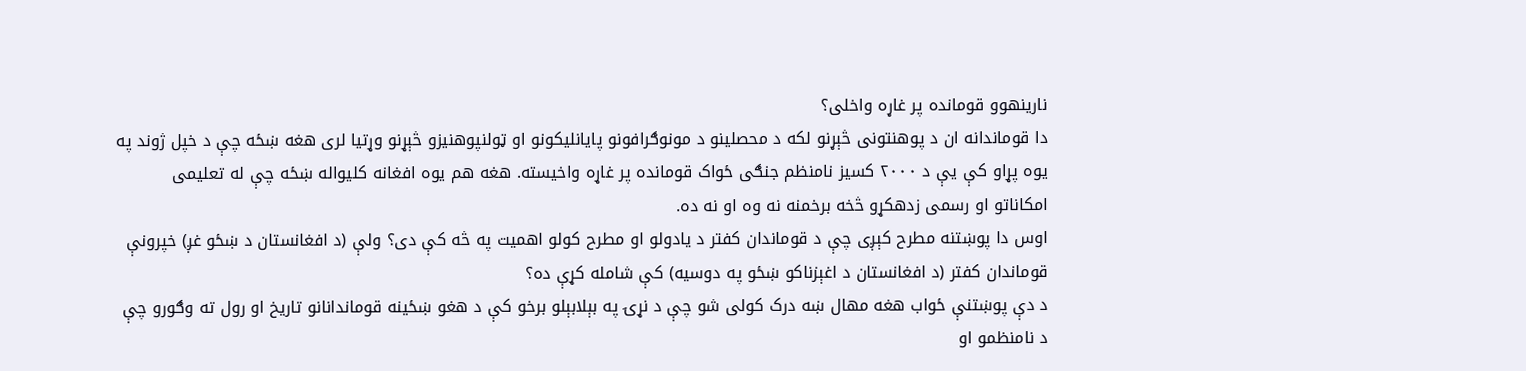نارینهوو قومانده پر غاړه واخلی؟
دا قوماندانه ان د پوهنتونی څېړنو لکه د محصلینو د مونوګرافونو پایانلیکونو او ټولنپوهنیزو څېړنو وړتیا لری هغه ښځه چې د خپل ژوند په یوه پړاو کې یې د ۲۰۰۰ کسیز نامنظم جنګی ځواک قومانده پر غاړه واخیسته. هغه هم یوه افغانه کلیواله ښځه چې له تعلیمی امکاناتو او رسمی زدهکړو څخه برخمنه نه وه او نه ده.
اوس دا پوښتنه مطرح کېږی چې د قوماندان کفتر د یادولو او مطرح کولو اهمیت په څه کې دی؟ ولې (د افغانستان د ښځو غږ) خپرونې قوماندان کفتر (د افغانستان د اغېزناکو ښځو په دوسیه) کې شامله کړې ده؟
د دې پوښتنې ځواب هغه مهال ښه درک کولی شو چې د نړۍ په بېلابېلو برخو کې د هغو ښځینه قوماندانانو تاریخ او رول ته وګورو چې د نامنظمو او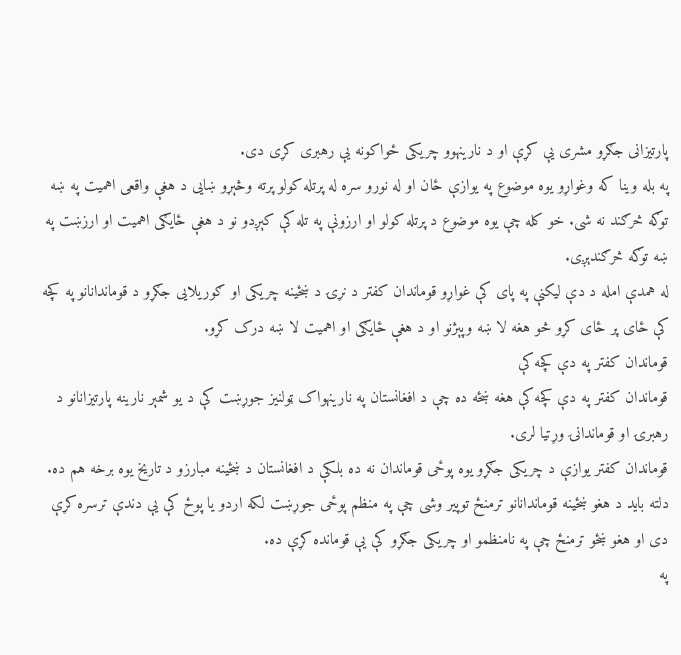پارتیزانی جګړو مشری یې کړې او د نارینهوو چریکی ځواکونه یې رهبری کړی دی.
په بله وینا که وغواړو یوه موضوع په یوازې ځان او له نورو سره له پرتله کولو پرته وڅېړو ښایی د هغې واقعی اهمیت په ښه توګه څرګند نه شی. خو کله چې یوه موضوع د پرتله کولو او ارزونې په تله کې کېږدو نو د هغې ځایګی اهمیت او ارزښت په ښه توګه څرګندېږی.
له همدې امله د دې لیکنې په پای کې غواړو قوماندان کفتر د نړۍ د ښځینه چریکی او ګوریلایی جګړو د قوماندانانو په کچه کې ځای پر ځای کړو څو هغه لا ښه وپېژنو او د هغې ځایګی او اهمیت لا ښه درک کړو.
قوماندان کفتر په دې کچه کې
قوماندان کفتر په دې کچه کې هغه ښځه ده چې د افغانستان په نارینهواک ټولنیز جوړښت کې د یو شمېر نارینه پارتیزانانو د رهبرۍ او قوماندانۍ وړتیا لری.
قوماندان کفتر یوازې د چریکی جګړو یوه پوځی قوماندان نه ده بلکې د افغانستان د ښځینه مبارزو د تاریخ یوه برخه هم ده.
دلته باید د هغو ښځینه قوماندانانو ترمنځ توپیر وشی چې په منظم پوځی جوړښت لکه اردو یا پوځ کې یې دندې ترسره کړې دی او هغو ښځو ترمنځ چې په نامنظمو او چریکی جګړو کې یې قومانده کړې ده.
په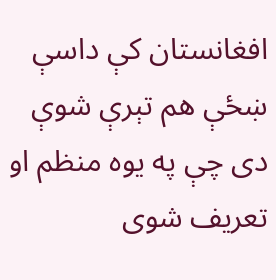افغانستان کې داسې ښځې هم تېرې شوې دی چې په یوه منظم او تعریف شوی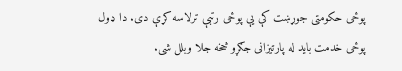پوځی حکومتی جوړښت کې یې پوځی رتبې ترلاسه کړې دی. دا ډول پوځی خدمت باید له پارتیزانی جګړو څخه جلا وبلل شی.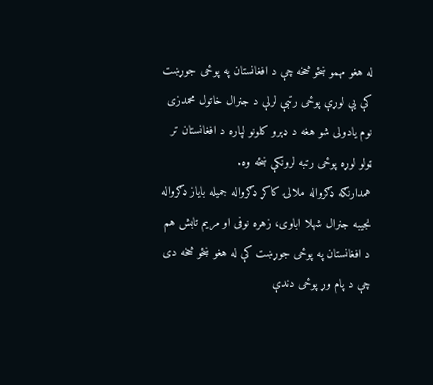له هغو مهمو ښځو څخه چې د افغانستان په پوځی جوړښت کې یې لوړې پوځی رتبې لرلې د جنرال خاتول محمدزی نوم یادولی شو هغه د ډېرو کلونو لپاره د افغانستان تر ټولو لوړه پوځی رتبه لرونکې ښځه وه.
همدارنګه ډګرواله ملالۍ کاکړ ډګرواله جمیله بایاز ډګرواله نجیبه جنرال شهلا اباوی، زهره نوفی او مریم تابش هم د افغانستان په پوځی جوړښت کې له هغو ښځو څخه دی چې د پام وړ پوځی دندې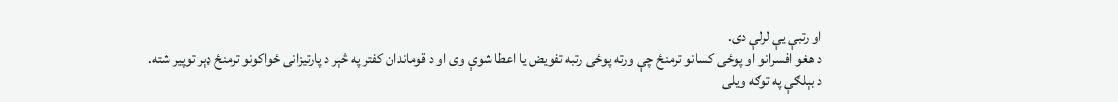او رتبې یې لرلې دی.
د هغو افسرانو او پوځی کسانو ترمنځ چې ورته پوځی رتبه تفویض یا اعطا شوې وی او د قوماندان کفتر په څېر د پارتیزانی ځواکونو ترمنځ ډېر توپیر شته.
د بېلګې په توګه ویلی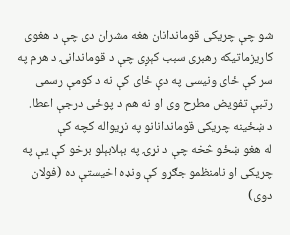شو چې چریکی قوماندانان هغه مشران دی چې د هغوی کاریزماتیکه رهبری سبب کېږی چې د قوماندانۍ د هرم په سر کې ځای ونیسی په دې ځای کې نه د کومې رسمی رتبې تفویض مطرح وی او نه هم د پوځی درجې اعطا.
د ښځینه چریکی قوماندانانو په نړیواله کچه کې
له هغو ښځو څخه چې د نړۍ په بېلابېلو برخو کې یې په چریکی او نامنظمو جګړو کې ونډه اخیستې ده (فولان دوی)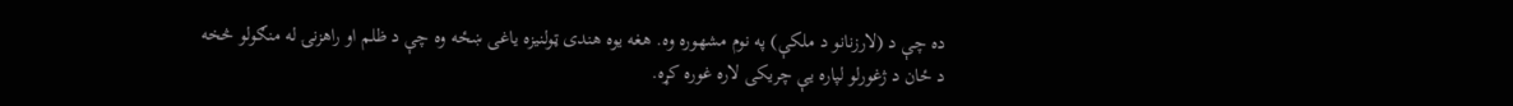ده چې د (لارزنانو د ملکې) په نوم مشهوره وه. هغه یوه هندی ټولنیزه یاغی ښځه وه چې د ظلم او راهزنۍ له منګولو څخه د ځان د ژغورلو لپاره یې چریکی لاره غوره کړه.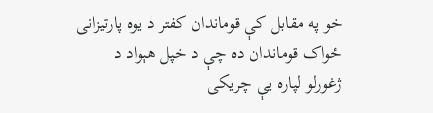خو په مقابل کې قوماندان کفتر د یوه پارتیزانی ځواک قوماندان ده چې د خپل هېواد د ژغورلو لپاره یې چریکی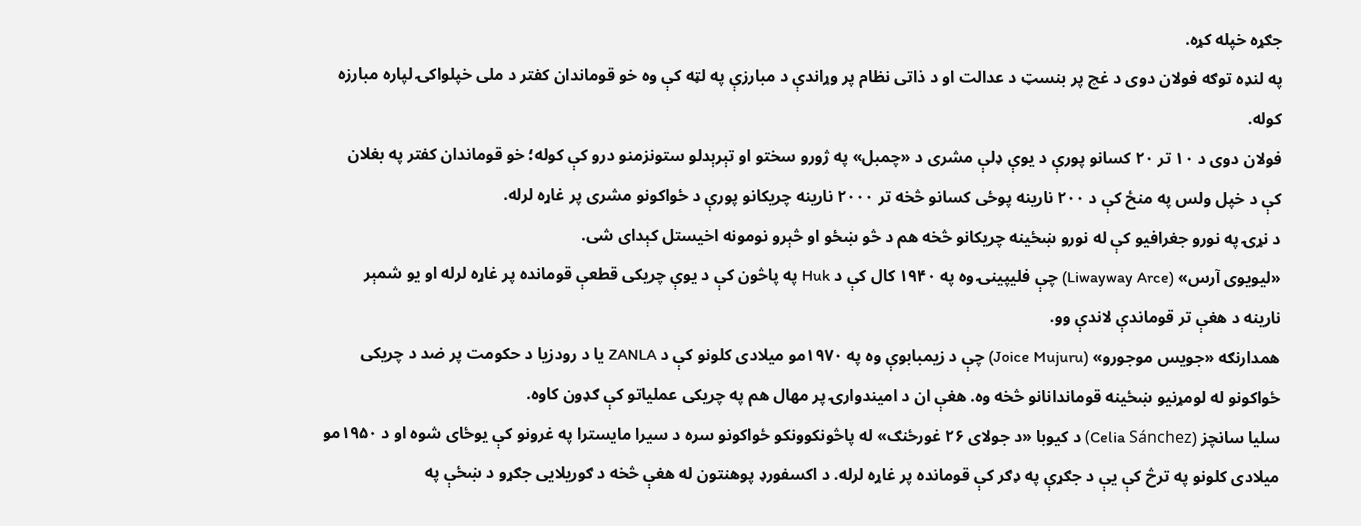جګړه خپله کړه.
په لنډه توګه فولان دوی د غچ پر بنسټ د عدالت او د ذاتی نظام پر وړاندې د مبارزې په لټه کې وه خو قوماندان کفتر د ملی خپلواکۍ لپاره مبارزه کوله.
فولان دوی د ۱۰ تر ۲۰ کسانو پورې د یوې ډلې مشری د «چمبل» په ژورو سختو او تېرېدلو ستونزمنو درو کې کوله؛ خو قوماندان کفتر په بغلان کې د خپل ولس په منځ کې د ۲۰۰ نارینه پوځی کسانو څخه تر ۲۰۰۰ نارینه چریکانو پورې د ځواکونو مشری پر غاړه لرله.
د نړۍ په نورو جغرافیو کې له نورو ښځینه چریکانو څخه هم د څو ښځو او څېرو نومونه اخیستل کېدای شی.
«لیویوی آرس» (Liwayway Arce) چې فلیپینۍ وه په ۱۹۴۰ کال کې د Huk په پاڅون کې د یوې چریکی قطعې قومانده پر غاړه لرله او یو شمېر نارینه د هغې تر قوماندې لاندې وو.
همدارنګه «جویس موجورو» (Joice Mujuru) چې د زیمبابوې وه په ۱۹۷۰مو میلادی کلونو کې د ZANLA یا د رودزیا د حکومت پر ضد د چریکی ځواکونو له لومړنیو ښځینه قوماندانانو څخه وه. هغې ان د امیندوارۍ پر مهال هم په چریکی عملیاتو کې ګډون کاوه.
سلیا سانچز (Celia Sánchez) د کیوبا «د جولای ۲۶ غورځنګ» له پاڅونکوونکو ځواکونو سره د سیرا مایسترا په غرونو کې یوځای شوه او د ۱۹۵۰مو میلادی کلونو په ترڅ کې یې د جګړې په ډګر کې قومانده پر غاړه لرله. د اکسفورډ پوهنتون له هغې څخه د ګوریلایی جګړو د ښځې په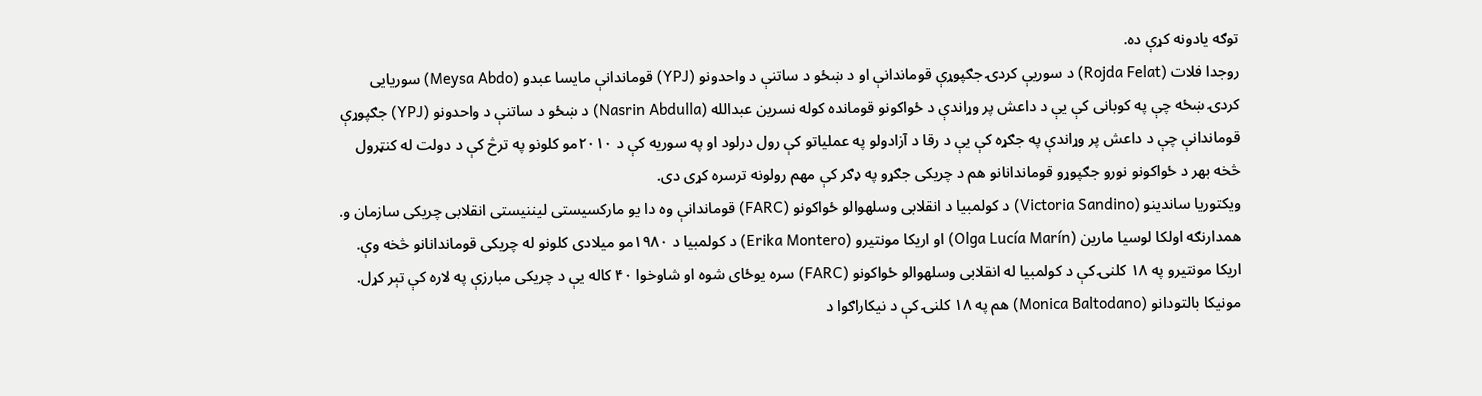توګه یادونه کړې ده.
روجدا فلات (Rojda Felat) د سوریې کردۍ جګپوړې قوماندانې او د ښځو د ساتنې د واحدونو (YPJ) قوماندانې مایسا عبدو (Meysa Abdo) سوریایی کردۍ ښځه چې په کوبانی کې یې د داعش پر وړاندې د ځواکونو قومانده کوله نسرین عبدالله (Nasrin Abdulla) د ښځو د ساتنې د واحدونو (YPJ) جګپوړې قوماندانې چې د داعش پر وړاندې په جګړه کې یې د رقا د آزادولو په عملیاتو کې رول درلود او په سوریه کې د ۲۰۱۰مو کلونو په ترڅ کې د دولت له کنټرول څخه بهر د ځواکونو نورو جګپوړو قوماندانانو هم د چریکی جګړو په ډګر کې مهم رولونه ترسره کړی دی.
ویکتوریا ساندینو (Victoria Sandino) د کولمبیا د انقلابی وسلهوالو ځواکونو (FARC) قوماندانې وه دا یو مارکسیستی لیننیستی انقلابی چریکی سازمان و.
همدارنګه اولکا لوسیا مارین (Olga Lucía Marín) او اریکا مونتیرو (Erika Montero) د کولمبیا د ۱۹۸۰مو میلادی کلونو له چریکی قوماندانانو څخه وې. اریکا مونتیرو په ۱۸ کلنۍ کې د کولمبیا له انقلابی وسلهوالو ځواکونو (FARC) سره یوځای شوه او شاوخوا ۴۰ کاله یې د چریکی مبارزې په لاره کې تېر کړل.
مونیکا بالتودانو (Monica Baltodano) هم په ۱۸ کلنۍ کې د نیکاراګوا د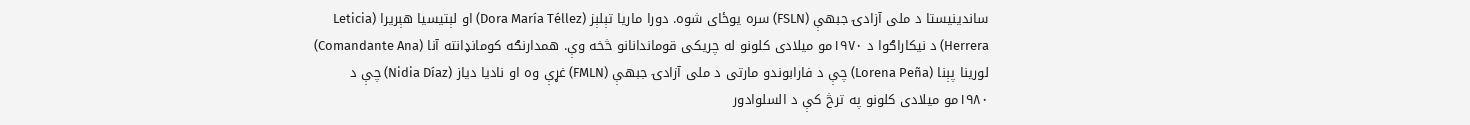ساندینیستا د ملی آزادۍ جبهې (FSLN) سره یوځای شوه. دورا ماریا تېلېز (Dora María Téllez) او لېتیسیا هېریرا (Leticia Herrera) د نیکاراګوا د ۱۹۷۰مو میلادی کلونو له چریکی قوماندانانو څخه وې. همدارنګه کومانډانته آنا (Comandante Ana) لورینا پېنا (Lorena Peña) چې د فارابوندو مارتی د ملی آزادۍ جبهې (FMLN) غړې وه او نادیا دیاز (Nidia Díaz) چې د ۱۹۸۰مو میلادی کلونو په ترڅ کې د السلوادور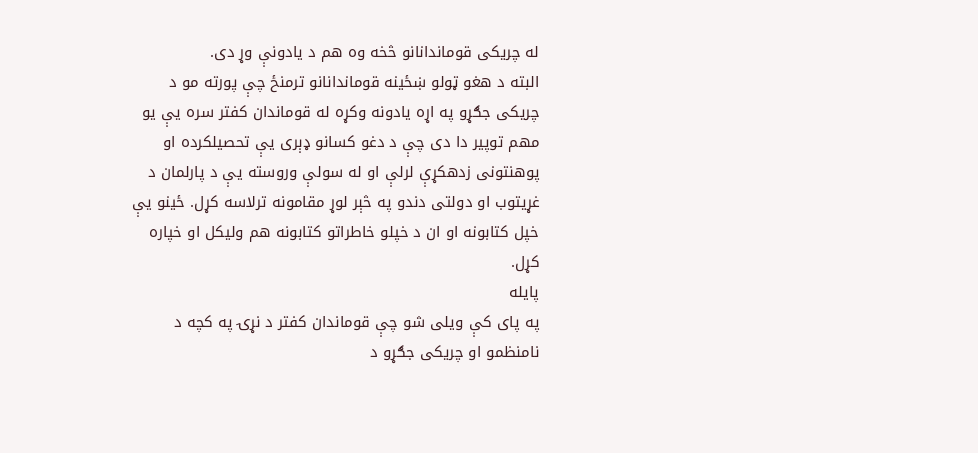له چریکی قوماندانانو څخه وه هم د یادونې وړ دی.
البته د هغو ټولو ښځینه قوماندانانو ترمنځ چې پورته مو د چریکی جګړو په اړه یادونه وکړه له قوماندان کفتر سره یې یو مهم توپیر دا دی چې د دغو کسانو ډېری یې تحصیلکرده او پوهنتونی زدهکړې لرلې او له سولې وروسته یې د پارلمان د غړیتوب او دولتی دندو په څېر لوړ مقامونه ترلاسه کړل. ځینو یې خپل کتابونه او ان د خپلو خاطراتو کتابونه هم ولیکل او خپاره کړل.
پایله
په پای کې ویلی شو چې قوماندان کفتر د نړۍ په کچه د نامنظمو او چریکی جګړو د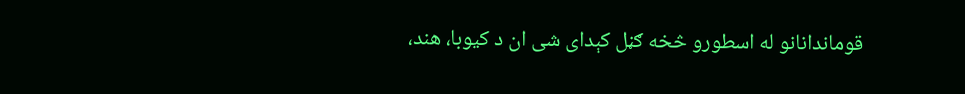قوماندانانو له اسطورو څخه ګڼل کېدای شی ان د کیوبا، هند،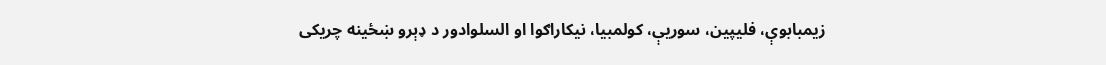زیمبابوې، فلیپین، سوریې، کولمبیا، نیکاراګوا او السلوادور د ډېرو ښځینه چریکی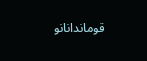قوماندانانو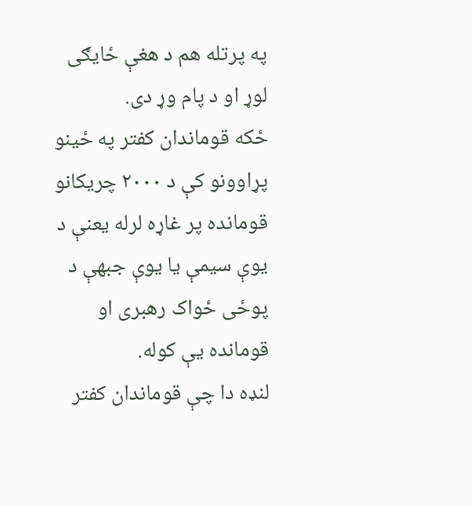په پرتله هم د هغې ځایګی لوړ او د پام وړ دی.
ځکه قوماندان کفتر په ځینو پړاوونو کې د ۲۰۰۰ چریکانو قومانده پر غاړه لرله یعنې د یوې سیمې یا یوې جبهې د پوځی ځواک رهبری او قومانده یې کوله.
لنډه دا چې قوماندان کفتر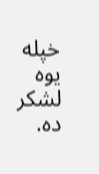خپله یوه لشکر ده.